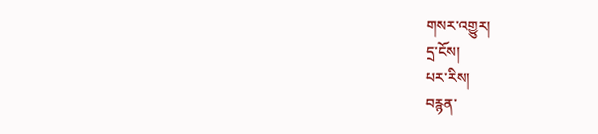གསར་འགྱུར།
དྲ་ངོས།
པར་རིས།
བརྙན་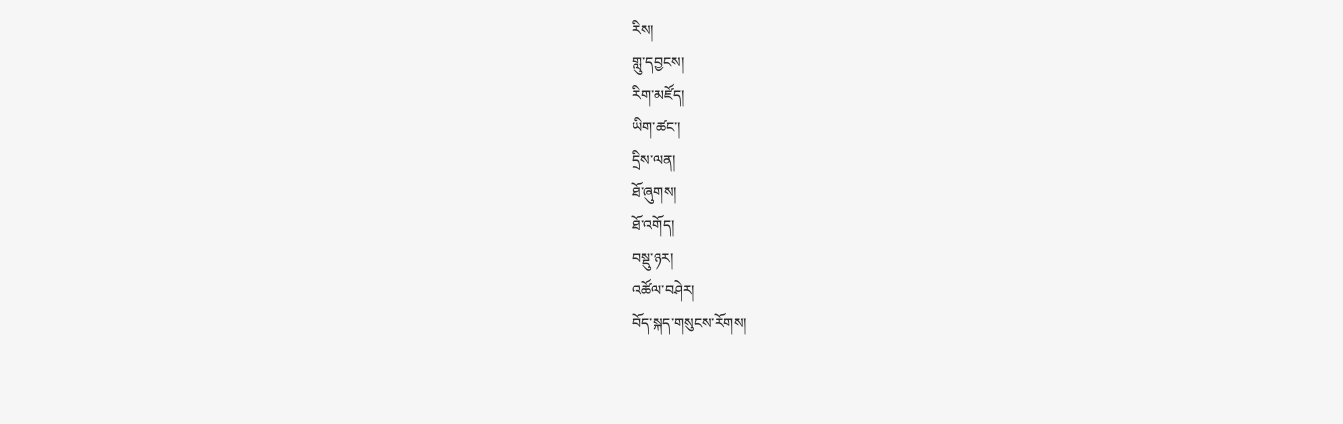རིས།
གླུ་དབྱངས།
རིག་མཛོད།
ཡིག་ཚང་།
དྲིས་ལན།
ཐོ་ཞུགས།
ཐོ་འགོད།
བསྡུ་ཉར།
འཚོལ་བཤེར།
བོད་སྐད་གསུངས་རོགས།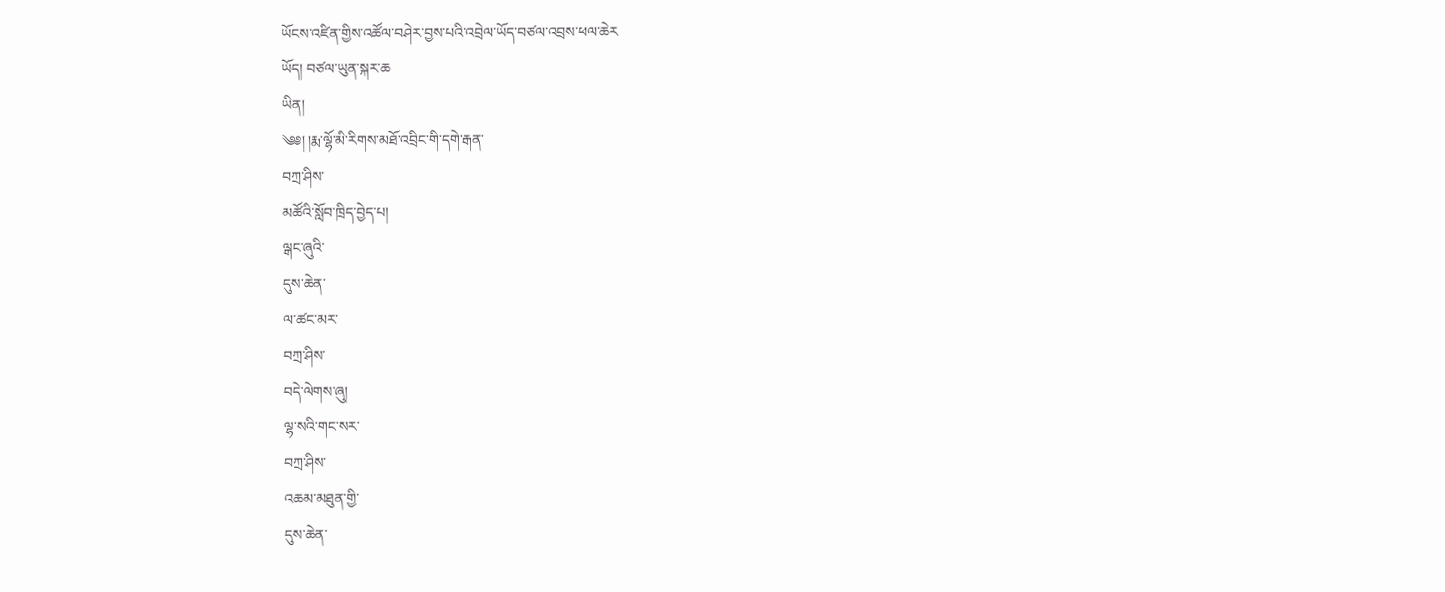ཡོངས་འཛིན་གྱིས་འཚོལ་བཤེར་བྱས་པའི་འབྲེལ་ཡོད་བཙལ་འབྲས་ཕལ་ཆེར
ཡོད། བཙལ་ཡུན་སྐར་ཆ
ཡིན།
༄༅། །རྨ་ལྷོ་མི་རིགས་མཐོ་འབྲིང་གི་དགེ་རྒན་
བཀྲ་ཤིས་
མཚོའི་སློབ་ཁྲིད་བྱེད་པ།
ལྒང་ཞུའི་
དུས་ཆེན་
ལ་ཚང་མར་
བཀྲ་ཤིས་
བདེ་ལེགས་ཞུ།
ལྷ་སའི་གང་སར་
བཀྲ་ཤིས་
འཆམ་མཐུན་གྱི་
དུས་ཆེན་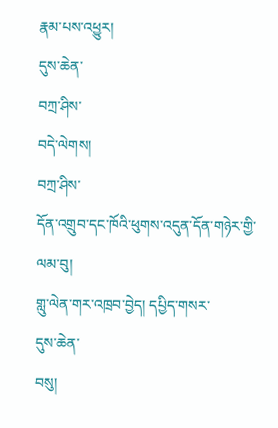རྣམ་པས་འཕྱུར།
དུས་ཆེན་
བཀྲ་ཤིས་
བདེ་ལེགས།
བཀྲ་ཤིས་
དོན་འགྲུབ་དང་ཁོའི་ཕུགས་འདུན་དོན་གཉེར་གྱི་ལམ་བུ།
གླུ་ལེན་གར་འཁྲབ་བྱེད། དཔྱིད་གསར་
དུས་ཆེན་
བསུ།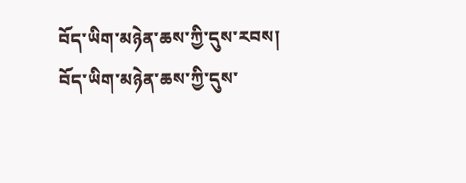བོད་ཡིག་མཉེན་ཆས་ཀྱི་དུས་རབས།
བོད་ཡིག་མཉེན་ཆས་ཀྱི་དུས་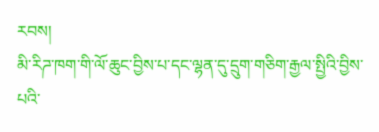རབས།
མི་རིཌ་ཁག་གི་ལོ་ཆུང་བྱིས་པ་དང་ལྷན་དུ་དྲུག་གཅིག་རྒྱལ་སྤྱིའི་བྱིས་པའི་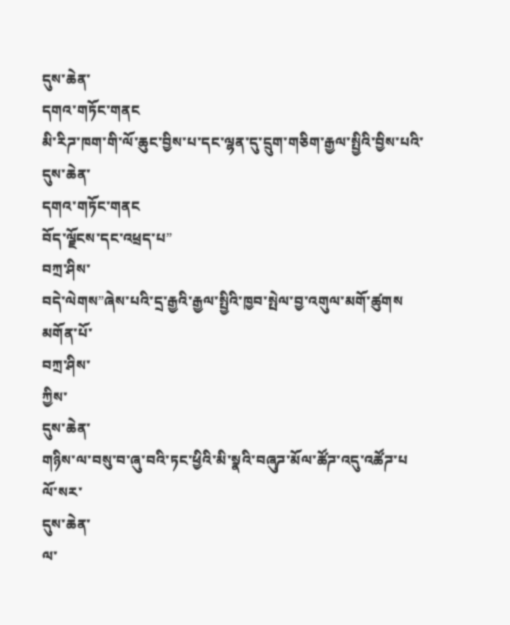དུས་ཆེན་
དགའ་གཏོང་གནང
མི་རིཌ་ཁག་གི་ལོ་ཆུང་བྱིས་པ་དང་ལྷན་དུ་དྲུག་གཅིག་རྒྱལ་སྤྱིའི་བྱིས་པའི་
དུས་ཆེན་
དགའ་གཏོང་གནང
བོད་ལྗོངས་དང་འཕྲད་པ”
བཀྲ་ཤིས་
བདེ་ལེགས”ཞེས་པའི་དྲ་རྒྱའི་རྒྱལ་སྤྱིའི་ཁྱབ་སྤེལ་བྱ་འགུལ་མགོ་ཚུགས
མགོན་པོ་
བཀྲ་ཤིས་
ཀྱིས་
དུས་ཆེན་
གཉིས་ལ་བསུ་བ་ཞུ་བའི་ཏང་ཕྱིའི་མི་སྣའི་བཞུཌ་མོལ་ཚོཌ་འདུ་འཚོཌ་པ
ལོ་སར་
དུས་ཆེན་
ལ་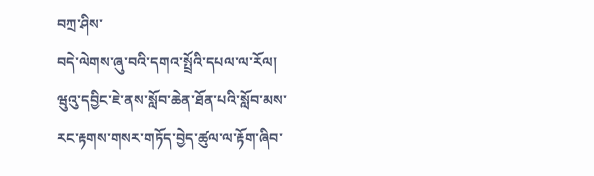བཀྲ་ཤིས་
བདེ་ལེགས་ཞུ་བའི་དགའ་སྤྲོའི་དཔལ་ལ་རོལ།
ཝུའུ་དབྱིང་ཇེ་ནས་སློབ་ཆེན་ཐོན་པའི་སློབ་མས་རང་རྟགས་གསར་གཏོད་བྱེད་ཚུལ་ལ་རྟོག་ཞིབ་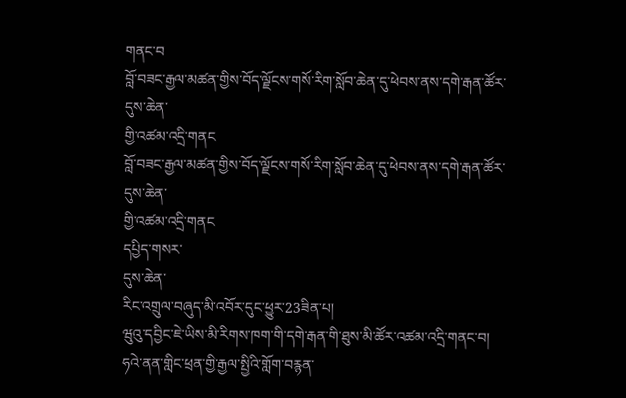གནང་བ
བློ་བཟང་རྒྱལ་མཚན་གྱིས་བོད་ལྗོངས་གསོ་རིག་སློབ་ཆེན་དུ་ཕེབས་ནས་དགེ་རྒན་ཚོར་
དུས་ཆེན་
གྱི་འཚམ་འདྲི་གནང
བློ་བཟང་རྒྱལ་མཚན་གྱིས་བོད་ལྗོངས་གསོ་རིག་སློབ་ཆེན་དུ་ཕེབས་ནས་དགེ་རྒན་ཚོར་
དུས་ཆེན་
གྱི་འཚམ་འདྲི་གནང
དཔྱིད་གསར་
དུས་ཆེན་
རིང་འགྲུལ་བཞུད་མི་འབོར་དུང་ཕྱུར་23ཟིན་པ།
ཝུའུ་དབྱིང་ཇེ་ཡིས་མི་རིགས་ཁག་གི་དགེ་རྒན་གི་ཐུས་མི་ཚོར་འཚམ་འདྲི་གནང་བ།
ཧའེ་ནན་གླིང་ཕྲན་གྱི་རྒྱལ་སྤྱིའི་གློག་བརྙན་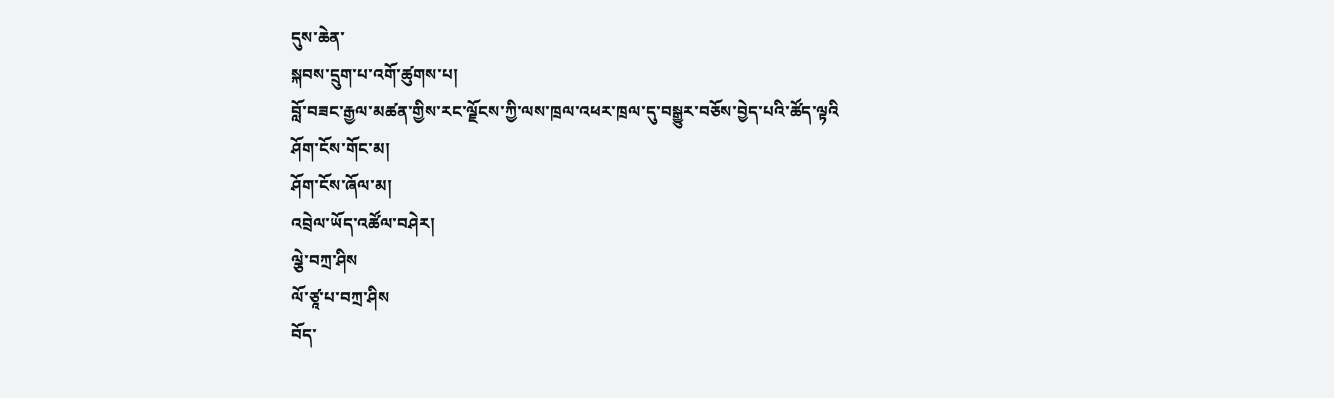དུས་ཆེན་
སྐབས་དྲུག་པ་འགོ་ཚུགས་པ།
བློ་བཟང་རྒྱལ་མཚན་གྱིས་རང་ལྗོངས་ཀྱི་ལས་ཁྲལ་འཕར་ཁྲལ་དུ་བསྒྱུར་བཅོས་བྱེད་པའི་ཚོད་ལྟའི
ཤོག་ངོས་གོང་མ།
ཤོག་ངོས་ཞོལ་མ།
འབྲེལ་ཡོད་འཚོལ་བཤེར།
ལྕེ་བཀྲ་ཤིས
ལོ་ཙཱ་པ་བཀྲ་ཤིས
བོད་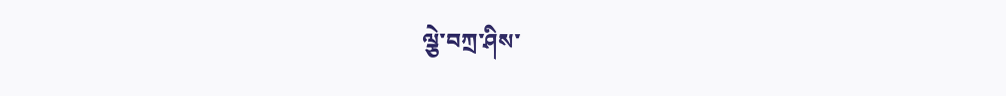ལྕེ་བཀྲ་ཤིས་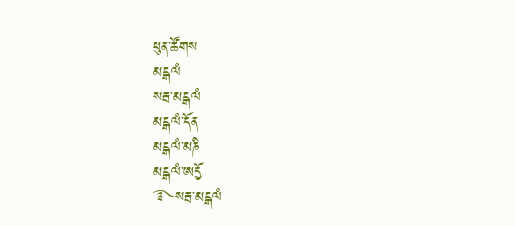ཕུན་ཚོགས
མངྒལཾ
སརྦ་མངྒལཾ
མངྒལཾ་དོན
མངྒལཾ་མཎི
མངྒལཾ་ཨདྱོ
࿐སརྦ་མངྒལཾ